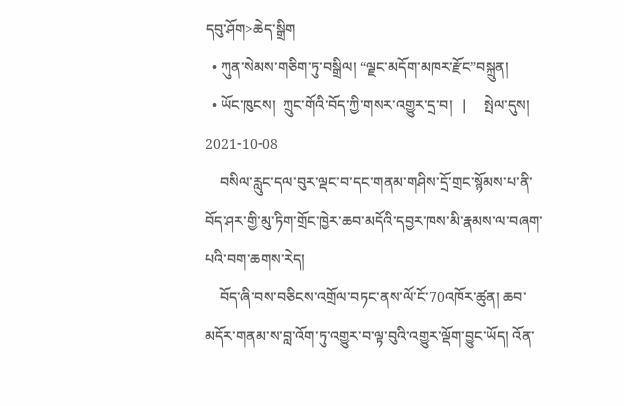དབུ་ཤོག>ཆེད་སྒྲིག
  • ཀུན་སེམས་གཅིག་ཏུ་བསྒྲིལ། “ལྗང་མདོག་མཁར་རྫོང”བསྐྲུན།
  • ཡོང་ཁུངས།  ཀྲུང་གོའི་བོད་ཀྱི་གསར་འགྱུར་དྲ་བ།   |     སྤེལ་དུས།  2021-10-08
    བསིལ་རླུང་དལ་བུར་ལྡང་བ་དང་གནམ་གཤིས་དྲོ་གྲང་སྙོམས་པ་ནི་བོད་ཤར་གྱི་མུ་ཏིག་གྲོང་ཁྱེར་ཆབ་མདོའི་དབྱར་ཁས་མི་རྣམས་ལ་བཞག་པའི་བག་ཆགས་རེད།
    བོད་ཞི་བས་བཅིངས་འགྲོལ་བཏང་ནས་ལོ་ངོ་70འཁོར་ཚུན། ཆབ་མདོར་གནམ་ས་བླ་འོག་ཏུ་འགྱུར་བ་ལྟ་བུའི་འགྱུར་ལྡོག་བྱུང་ཡོད། འོན་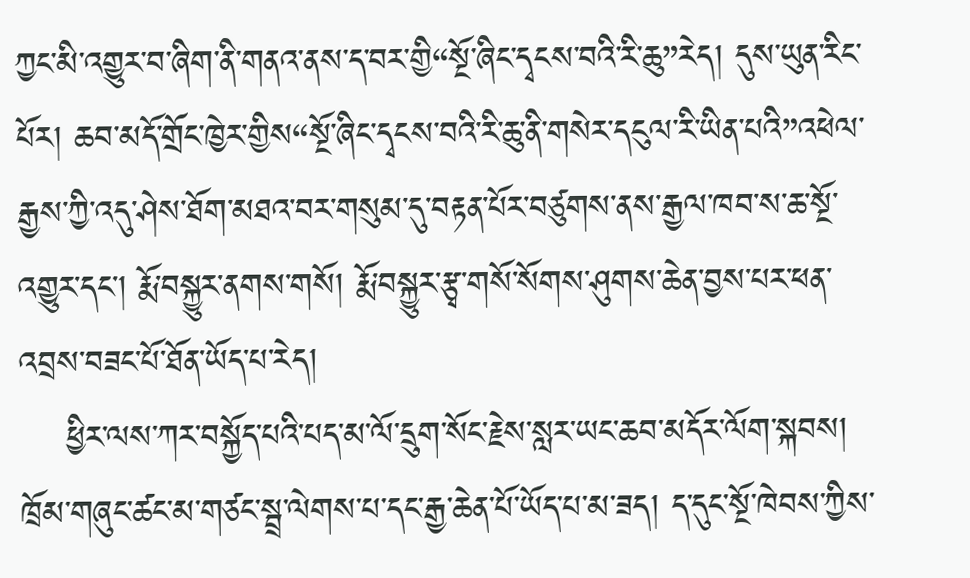ཀྱང་མི་འགྱུར་བ་ཞིག་ནི་གནའ་ནས་ད་བར་གྱི“སྔོ་ཞིང་དྭངས་བའི་རི་ཆུ”རེད། དུས་ཡུན་རིང་པོར། ཆབ་མདོ་གྲོང་ཁྱེར་གྱིས“སྔོ་ཞིང་དྭངས་བའི་རི་ཆུ་ནི་གསེར་དངུལ་རི་ཡིན་པའི”འཕེལ་རྒྱས་ཀྱི་འདུ་ཤེས་ཐོག་མཐའ་བར་གསུམ་དུ་བརྟན་པོར་བཙུགས་ནས་རྒྱལ་ཁབ་ས་ཆ་སྔོ་འགྱུར་དང་། རྨོ་བསྐྱུར་ནགས་གསོ། རྨོ་བསྐྱུར་རྩྭ་གསོ་སོགས་ཤུགས་ཆེན་བྱས་པར་ཕན་འབྲས་བཟང་པོ་ཐོན་ཡོད་པ་རེད།
    ཕྱིར་ལས་ཀར་བསྐྱོད་པའི་པད་མ་ལོ་དྲུག་སོང་རྗེས་སླར་ཡང་ཆབ་མདོར་ལོག་སྐབས། ཁྲོམ་གཞུང་ཚང་མ་གཙང་སྦྲ་ལེགས་པ་དང་རྒྱ་ཆེན་པོ་ཡོད་པ་མ་ཟད། ད་དུང་སྔོ་ཁེབས་ཀྱིས་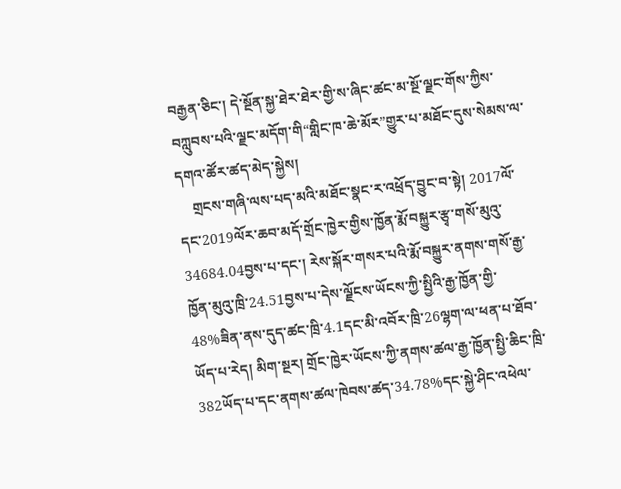བརྒྱན་ཅིང་། དེ་སྔོན་སྐྱ་ཐེར་ཐེར་གྱི་ས་ཞིང་ཚང་མ་སྔོ་ལྗང་གོས་ཀྱིས་བཀླུབས་པའི་ལྗང་མདོག་གི“གླིང་ཁ་ཆེ་མོར”གྱུར་པ་མཐོང་དུས་སེམས་ལ་དགའ་ཚོར་ཚད་མེད་སྐྱེས།
    གྲངས་གཞི་ལས་པད་མའི་མཐོང་སྣང་ར་འཕྲོད་བྱུང་བ་སྟེ། 2017ལོ་དང་2019ལོར་ཆབ་མདོ་གྲོང་ཁྱེར་གྱིས་ཁྱོན་རྨོ་བསྐྱུར་རྩྭ་གསོ་མུའུ་34684.04བྱས་པ་དང་། རེས་སྐོར་གསར་པའི་རྨོ་བསྐྱུར་ནགས་གསོ་རྒྱ་ཁྱོན་མུའུ་ཁྲི་24.51བྱས་པ་དེས་ལྗོངས་ཡོངས་ཀྱི་སྤྱིའི་རྒྱ་ཁྱོན་གྱི་48%ཟིན་ནས་དུད་ཚང་ཁྲི་4.1དང་མི་འབོར་ཁྲི་26ལྷག་ལ་ཕན་པ་ཐོབ་ཡོད་པ་རེད། མིག་སྔར། གྲོང་ཁྱེར་ཡོངས་ཀྱི་ནགས་ཚལ་རྒྱ་ཁྱོན་སྤྱི་ཆིང་ཁྲི་382ཡོད་པ་དང་ནགས་ཚལ་ཁེབས་ཚད་34.78%དང་སྐྱེ་ཤིང་འཕེལ་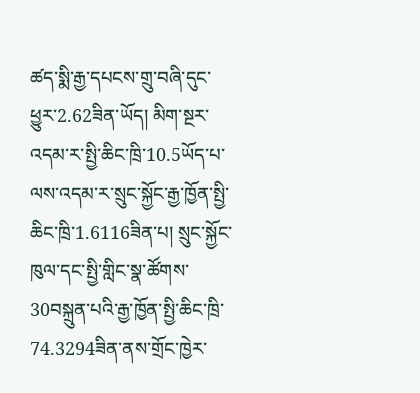ཚད་སྨི་རྒྱ་དཔངས་གྲུ་བཞི་དུང་ཕྱུར་2.62ཟིན་ཡོད། མིག་སྔར་འདམ་ར་སྤྱི་ཆིང་ཁྲི་10.5ཡོད་པ་ལས་འདམ་ར་སྲུང་སྐྱོང་རྒྱ་ཁྱོན་སྤྱི་ཆིང་ཁྲི་1.6116ཟིན་པ། སྲུང་སྐྱོང་ཁུལ་དང་སྤྱི་གླིང་སྣ་ཚོགས་30བསྐྲུན་པའི་རྒྱ་ཁྱོན་སྤྱི་ཆིང་ཁྲི་74.3294ཟིན་ནས་གྲོང་ཁྱེར་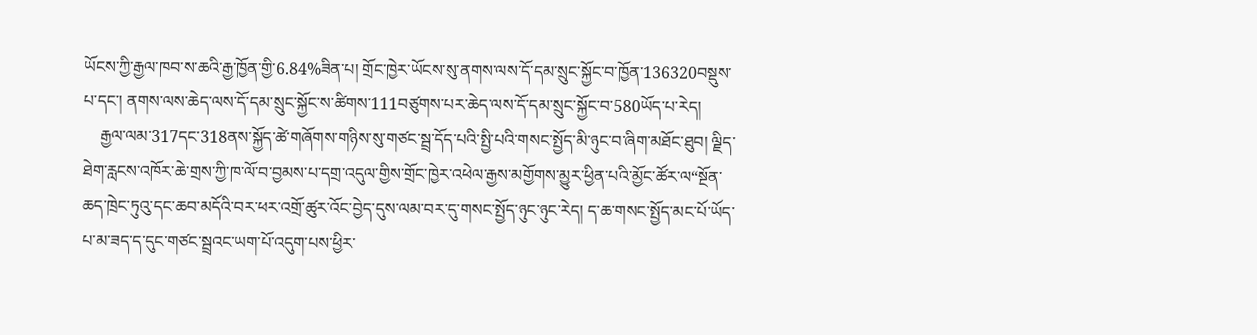ཡོངས་ཀྱི་རྒྱལ་ཁབ་ས་ཆའི་རྒྱ་ཁྱོན་གྱི་6.84%ཟིན་པ། གྲོང་ཁྱེར་ཡོངས་སུ་ནགས་ལས་དོ་དམ་སྲུང་སྐྱོང་བ་ཁྱོན་136320བསྡུས་པ་དང་། ནགས་ལས་ཆེད་ལས་དོ་དམ་སྲུང་སྐྱོང་ས་ཚིགས་111བཙུགས་པར་ཆེད་ལས་དོ་དམ་སྲུང་སྐྱོང་བ་580ཡོད་པ་རེད།
    རྒྱལ་ལམ་317དང་318ནས་སྐྱོད་ཚེ་གཞོགས་གཉིས་སུ་གཙང་སྦྲ་དོད་པའི་སྤྱི་པའི་གསང་སྤྱོད་མི་ཉུང་བ་ཞིག་མཐོང་ཐུབ། ལྗིད་ཐེག་རླངས་འཁོར་ཆེ་གྲས་ཀྱི་ཁ་ལོ་བ་བྱམས་པ་དགྲ་འདུལ་གྱིས་གྲོང་ཁྱེར་འཕེལ་རྒྱས་མགྱོགས་མྱུར་ཕྱིན་པའི་མྱོང་ཚོར་ལ“སྔོན་ཆད་ཁྲེང་ཏུའུ་དང་ཆབ་མདོའི་བར་ཕར་འགྲོ་ཚུར་འོང་བྱེད་དུས་ལམ་བར་དུ་གསང་སྤྱོད་ཉུང་ཉུང་རེད། ད་ཆ་གསང་སྤྱོད་མང་པོ་ཡོད་པ་མ་ཟད་ད་དུང་གཙང་སྦྲའང་ཡག་པོ་འདུག་པས་ཕྱིར་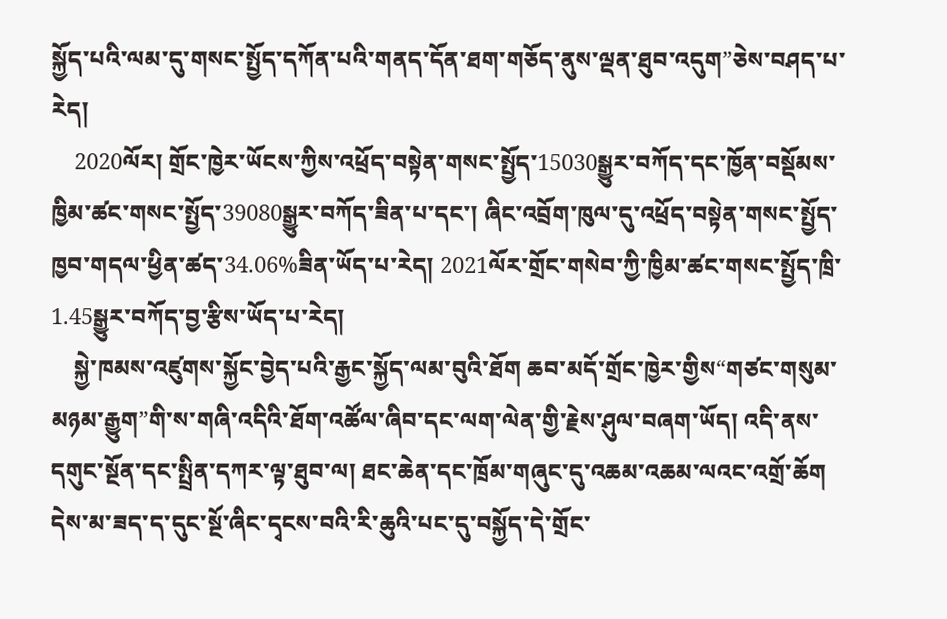སྐྱོད་པའི་ལམ་དུ་གསང་སྤྱོད་དཀོན་པའི་གནད་དོན་ཐག་གཅོད་ནུས་ལྡན་ཐུབ་འདུག”ཅེས་བཤད་པ་རེད།
    2020ལོར། གྲོང་ཁྱེར་ཡོངས་ཀྱིས་འཕྲོད་བསྟེན་གསང་སྤྱོད་15030སྒྱུར་བཀོད་དང་ཁྱོན་བསྡོམས་ཁྱིམ་ཚང་གསང་སྤྱོད་39080སྒྱུར་བཀོད་ཟིན་པ་དང་། ཞིང་འབྲོག་ཁུལ་དུ་འཕྲོད་བསྟེན་གསང་སྤྱོད་ཁྱབ་གདལ་ཕྱིན་ཚད་34.06%ཟིན་ཡོད་པ་རེད། 2021ལོར་གྲོང་གསེབ་ཀྱི་ཁྱིམ་ཚང་གསང་སྤྱོད་ཁྲི་1.45སྒྱུར་བཀོད་བྱ་རྩིས་ཡོད་པ་རེད།
    སྐྱེ་ཁམས་འཛུགས་སྐྱོང་བྱེད་པའི་རྒྱང་སྐྱོད་ལམ་བུའི་ཐོག ཆབ་མདོ་གྲོང་ཁྱེར་གྱིས“གཙང་གསུམ་མཉམ་རྒྱུག”གི་ས་གཞི་འདིའི་ཐོག་འཚོལ་ཞིབ་དང་ལག་ལེན་གྱི་རྗེས་ཤུལ་བཞག་ཡོད། འདི་ནས་དགུང་སྔོན་དང་སྤྲིན་དཀར་ལྟ་ཐུབ་ལ། ཐང་ཆེན་དང་ཁྲོམ་གཞུང་དུ་འཆམ་འཆམ་ལའང་འགྲོ་ཆོག དེས་མ་ཟད་ད་དུང་སྔོ་ཞིང་དྭངས་བའི་རི་ཆུའི་པང་དུ་བསྐྱོད་དེ་གྲོང་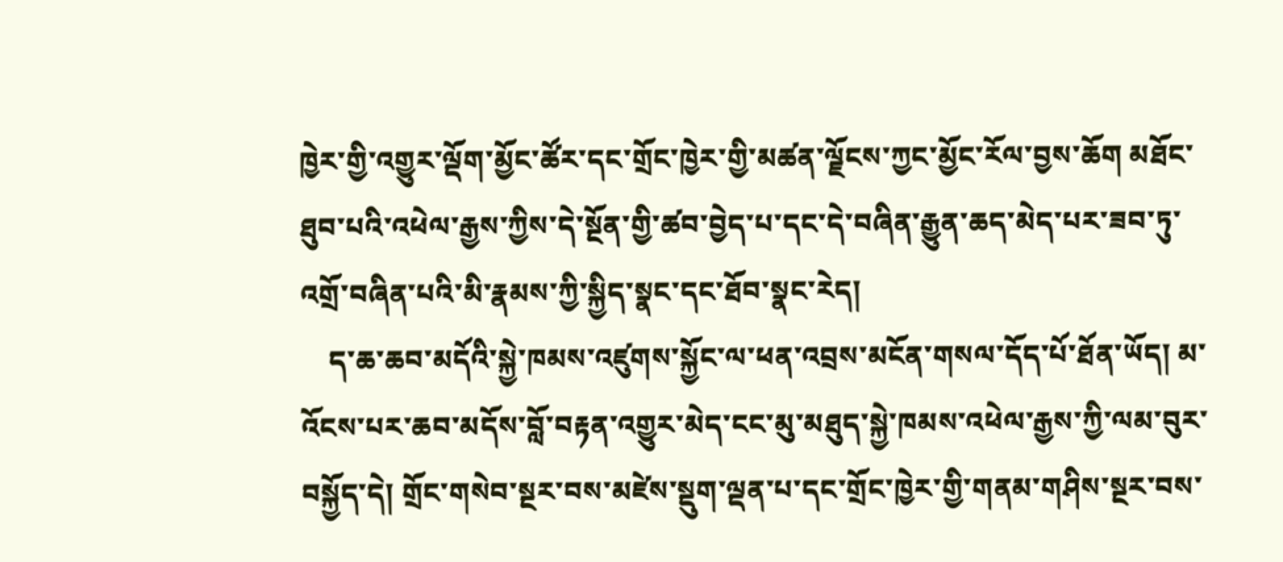ཁྱེར་གྱི་འགྱུར་ལྡོག་མྱོང་ཚོར་དང་གྲོང་ཁྱེར་གྱི་མཚན་ལྗོངས་ཀྱང་མྱོང་རོལ་བྱས་ཆོག མཐོང་ཐུབ་པའི་འཕེལ་རྒྱས་ཀྱིས་དེ་སྔོན་གྱི་ཚབ་བྱེད་པ་དང་དེ་བཞིན་རྒྱུན་ཆད་མེད་པར་ཟབ་ཏུ་འགྲོ་བཞིན་པའི་མི་རྣམས་ཀྱི་སྐྱིད་སྣང་དང་ཐོབ་སྣང་རེད།
    ད་ཆ་ཆབ་མདོའི་སྐྱེ་ཁམས་འཛུགས་སྐྱོང་ལ་ཕན་འབྲས་མངོན་གསལ་དོད་པོ་ཐོན་ཡོད། མ་འོངས་པར་ཆབ་མདོས་བློ་བརྟན་འགྱུར་མེད་ངང་མུ་མཐུད་སྐྱེ་ཁམས་འཕེལ་རྒྱས་ཀྱི་ལམ་བུར་བསྐྱོད་དེ། གྲོང་གསེབ་སྔར་བས་མཛེས་སྡུག་ལྡན་པ་དང་གྲོང་ཁྱེར་གྱི་གནམ་གཤིས་སྔར་བས་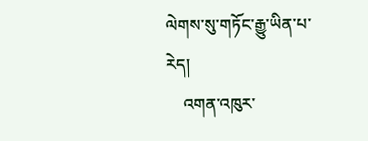ལེགས་སུ་གཏོང་རྒྱུ་ཡིན་པ་རེད།
    འགན་འཁུར་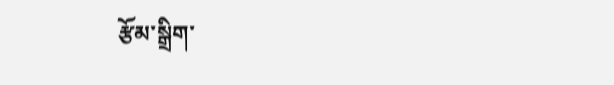རྩོམ་སྒྲིག་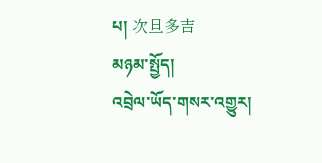པ། 次旦多吉
མཉམ་སྤྱོད།
འབྲེལ་ཡོད་གསར་འགྱུར།